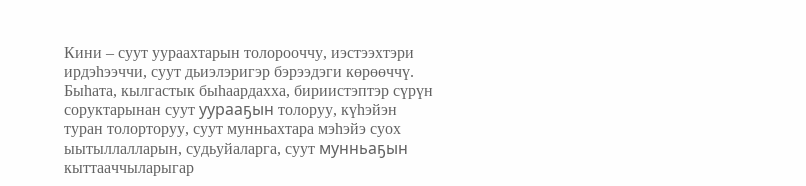Кини – суут уураахтарын толорооччу, иэстээхтэри ирдэһээччи, суут дьиэлэригэр бэрээдэги көрөөччү. Быһата, кылгастык быһаардахха, бириистэптэр сүрүн соруктарынан суут уурааҕын толоруу, күһэйэн туран толорторуу, суут мунньахтара мэһэйэ суох ыытыллалларын, судьуйаларга, суут мунньаҕын кыттааччыларыгар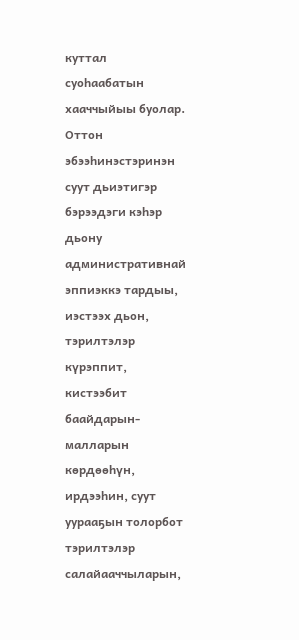куттал суоһаабатын хааччыйыы буолар. Оттон эбээһинэстэринэн суут дьиэтигэр бэрээдэги кэһэр дьону административнай эппиэккэ тардыы, иэстээх дьон, тэрилтэлэр күрэппит, кистээбит баайдарын-малларын көрдөөһүн, ирдээһин, суут уурааҕын толорбот тэрилтэлэр салайааччыларын,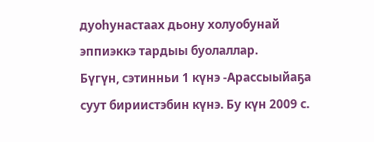дуоһунастаах дьону холуобунай эппиэккэ тардыы буолаллар.
Бүгүн, сэтинньи 1 күнэ -Арассыыйаҕа суут бириистэбин күнэ. Бу күн 2009 с.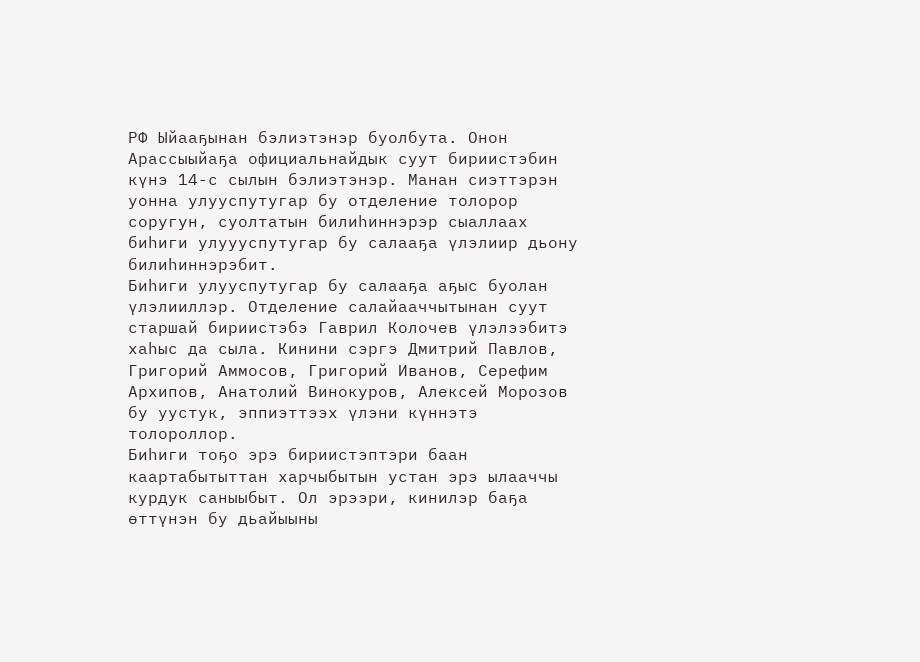РФ Ыйааҕынан бэлиэтэнэр буолбута. Онон Арассыыйаҕа официальнайдык суут бириистэбин күнэ 14-с сылын бэлиэтэнэр. Манан сиэттэрэн уонна улууспутугар бу отделение толорор соругун, суолтатын билиһиннэрэр сыаллаах биһиги улуууспутугар бу салааҕа үлэлиир дьону билиһиннэрэбит.
Биһиги улууспутугар бу салааҕа аҕыс буолан үлэлииллэр. Отделение салайааччытынан суут старшай бириистэбэ Гаврил Колочев үлэлээбитэ хаһыс да сыла. Кинини сэргэ Дмитрий Павлов, Григорий Аммосов, Григорий Иванов, Серефим Архипов, Анатолий Винокуров, Алексей Морозов бу уустук, эппиэттээх үлэни күннэтэ толороллор.
Биһиги тоҕо эрэ бириистэптэри баан каартабытыттан харчыбытын устан эрэ ылааччы курдук саныыбыт. Ол эрээри, кинилэр баҕа өттүнэн бу дьайыыны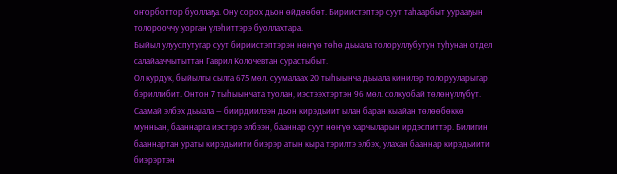оҥорботтор буоллаҕа. Ону сорох дьон өйдөөбөт. Бириистэптэр суут таһаарбыт уурааҕын толорооччу уорган үлэһиттэрэ буоллахтара.
Быйыл улууспутугар суут бириистэптэрэн нөҥүө төһө дьыала толоруллубутун туһунан отдел салайааччытыттан Гаврил Колочевтан сурастыбыт.
Ол курдук, быйылгы сылга 675 мөл. суумалаах 20 тыһыынча дьыала кинилэр толорууларыгар бэриллибит. Онтон 7 тыһыынчата туолан, иэстээхтэртэн 96 мөл. солкуобай төлөнүллүбүт. Саамай элбэх дьыала — биирдиилээн дьон кирэдьиит ылан баран кыайан төлөөбөккө мунньан, бааннарга иэстэрэ элбээн, бааннар суут нөҥүө харчыларын ирдэспиттэр. Билигин бааннартан ураты кирэдьиити биэрэр атын кыра тэрилтэ элбэх, улахан бааннар кирэдьиити биэрэртэн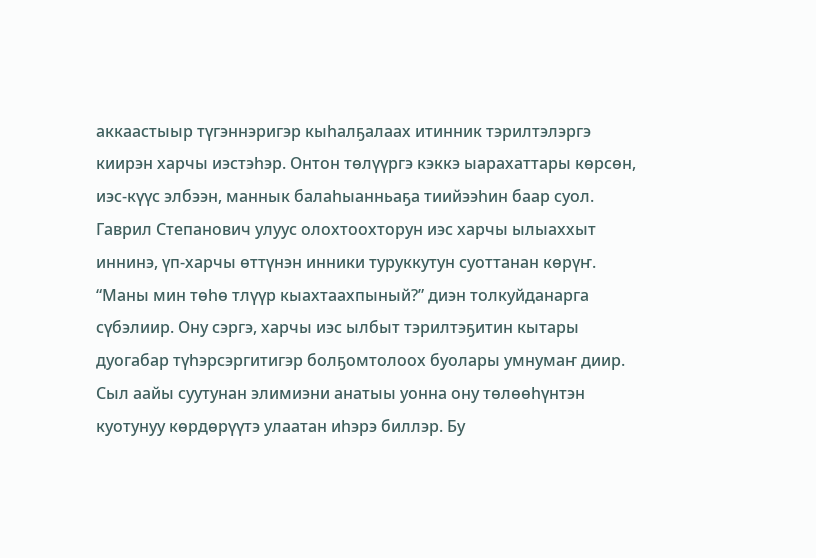аккаастыыр түгэннэригэр кыһалҕалаах итинник тэрилтэлэргэ киирэн харчы иэстэһэр. Онтон төлүүргэ кэккэ ыарахаттары көрсөн, иэс-күүс элбээн, маннык балаһыанньаҕа тиийээһин баар суол. Гаврил Степанович улуус олохтоохторун иэс харчы ылыаххыт иннинэ, үп-харчы өттүнэн инники туруккутун суоттанан көрүҥ. “Маны мин төһө тлүүр кыахтаахпыный?” диэн толкуйданарга сүбэлиир. Ону сэргэ, харчы иэс ылбыт тэрилтэҕитин кытары дуогабар түһэрсэргитигэр болҕомтолоох буолары умнумаҥ диир.
Сыл аайы суутунан элимиэни анатыы уонна ону төлөөһүнтэн куотунуу көрдөрүүтэ улаатан иһэрэ биллэр. Бу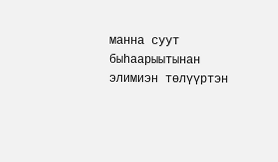манна суут быһаарыытынан элимиэн төлүүртэн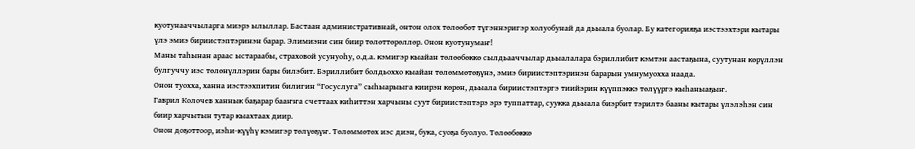куотунааччыларга миэрэ ылыллар. Бастаан административнай, онтон олох төлөөбөт түгэннэригэр холуобунай да дьыала буолар. Бу категорияҕа иэстээхтэри кытары үлэ эмиэ бириистэптэринэн барар. Элимиэни син биир төлөттөрөллөр. Онон куотунумаҥ!
Маны таһынан араас ыстараабы, страховой усунуоһу, о.д.а. кэмигэр кыайан төлөөбөккө сылдьааччылар дьыалалара бэриллибит кэмтэн аастаҕына, суутунан көрүллэн булгуччу иэс төлөнүллэрин бары билэбит. Бэриллибит болдьоххо кыайан төлөммөтөҕүнэ, эмиэ бириистэптэринэн барарын умнумуохха наада.
Онон туохха, ханна иэстээхпитин билигин “Госуслуга” сыһыарыыга киирэн көрөн, дьыала бириистэптэргэ тиийэрин күүппэккэ төлүүргэ кыһаныаҕыҥ.
Гаврил Колочев ханнык баҕарар бааҥҥа счеттаах киһиттэн харчыны суут бириистэптэрэ эрэ туппаттар, суукка дьыала биэрбит тэрилтэ бааны кытары үлэлэһэн син биир харчытын тутар кыахтаах диир.
Онон доҕоттоор, иэһи-күүһү кэмигэр төлүөҕүҥ. Төлөммөтөх иэс диэн, бука, суоҕа буолуо. Төлөөбөккө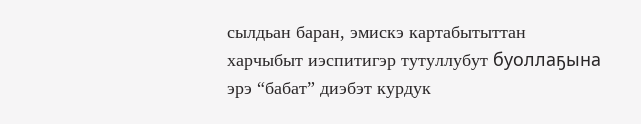сылдьан баран, эмискэ картабытыттан харчыбыт иэспитигэр тутуллубут буоллаҕына эрэ “бабат” диэбэт курдук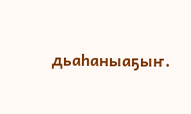дьаһаныаҕыҥ.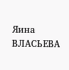Яина ВЛАСЬЕВА